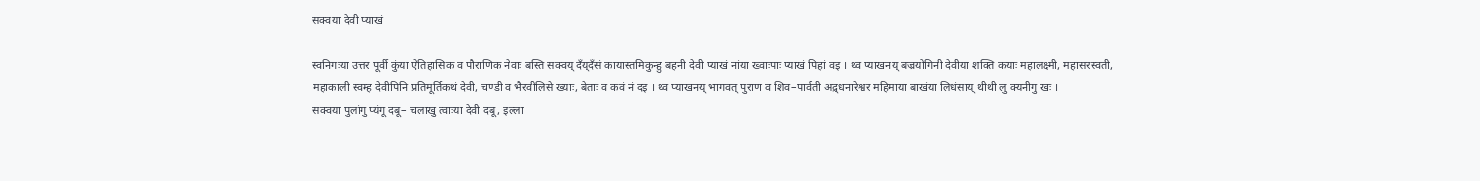सक्वया देवी प्याखं

स्वनिगःया उत्तर पूर्वी कुंया ऐतिहासिक व पौराणिक नेवाः बस्ति सक्वय्‌ दँय्‌दँसं कायास्तमिकुन्हु बहनी देवी प्याखं नांया ख्वाःपाः प्याखं पिहां वइ । थ्व प्याखनय्‌ बज्रयोगिनी देवीया शक्ति कयाः महालक्ष्मी, महासरस्वती, महाकाली स्वम्ह देवीपिनि प्रतिमूर्तिकथं देवी, चण्डी व भैरवीलिसे ख्याः, बेताः व कवं नं दइ । थ्व प्याखनय्‌ भागवत् पुराण व शिव–पार्वती अद्र्धनारेश्वर महिमाया बाखंया लिधंसाय्‌ थीथी लु क्यनीगु खः ।
सक्वया पुलांगु प्यंगू दबू– चलाखु त्वाःया देवी दबू, इल्ला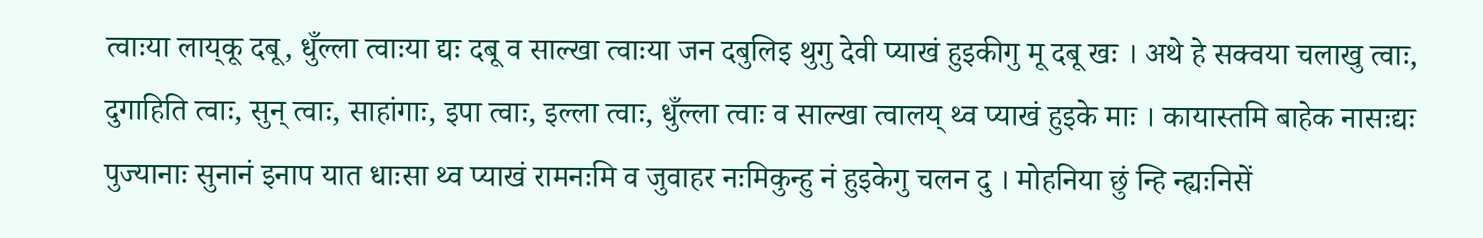त्वाःया लाय्‌कू दबू, धुँल्ला त्वाःया द्यः दबू व साल्खा त्वाःया जन दबुलिइ थुगु देवी प्याखं हुइकीगु मू दबू खः । अथे हे सक्वया चलाखु त्वाः, दुगाहिति त्वाः, सुन् त्वाः, साहांगाः, इपा त्वाः, इल्ला त्वाः, धुँल्ला त्वाः व साल्खा त्वालय्‌ थ्व प्याखं हुइके माः । कायास्तमि बाहेक नासःद्यः पुज्यानाः सुनानं इनाप यात धाःसा थ्व प्याखं रामनःमि व जुवाहर नःमिकुन्हु नं हुइकेगु चलन दु । मोहनिया छुं न्हि न्ह्यःनिसें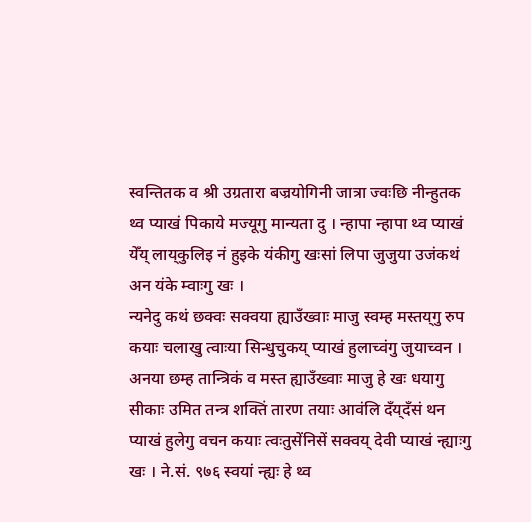स्वन्तितक व श्री उग्रतारा बज्रयोगिनी जात्रा ज्वःछि नीन्हुतक थ्व प्याखं पिकाये मज्यूगु मान्यता दु । न्हापा न्हापा थ्व प्याखं येँय्‌ लाय्‌कुलिइ नं हुइके यंकीगु खःसां लिपा जुजुया उजंकथं अन यंके म्वाःगु खः ।
न्यनेदु कथं छक्वः सक्वया ह्याउँख्वाः माजु स्वम्ह मस्तय्‌गु रुप कयाः चलाखु त्वाःया सिन्धुचुकय्‌ प्याखं हुलाच्वंगु जुयाच्वन । अनया छम्ह तान्त्रिकं व मस्त ह्याउँख्वाः माजु हे खः धयागु सीकाः उमित तन्त्र शक्तिं तारण तयाः आवंलि दँय्‌दँसं थन प्याखं हुलेगु वचन कयाः त्वःतुसेंनिसें सक्वय्‌ देवी प्याखं न्ह्याःगु खः । ने.सं. ९७६ स्वयां न्ह्यः हे थ्व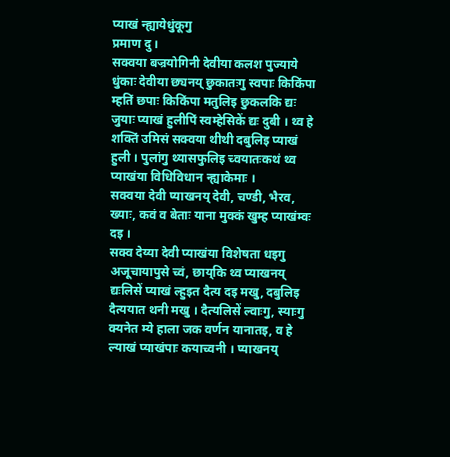प्याखं न्ह्यायेधुंकूगु
प्रमाण दु ।
सक्वया बज्रयोगिनी देवीया कलश पुज्याये धुंकाः देवीया छ्यनय्‌ छुकातःगु स्वपाः किकिंपा म्हतिं छपाः किकिंपा मतुलिइ छुकलकि द्यः जुयाः प्याखं हुलीपिं स्वम्हेसिकें द्यः दुबी । थ्व हे शक्तिं उमिसं सक्वया थीथी दबुलिइ प्याखं हुली । पुलांगु थ्यासफुलिइ च्वयातःकथं थ्व प्याखंया विधिविधान न्ह्याकेमाः ।
सक्वया देवी प्याखनय्‌ देवी, चण्डी, भैरव, ख्याः, कवं व बेताः याना मुक्कं खुम्ह प्याखंम्वः दइ ।
सक्व देय्या देवी प्याखंया विशेषता धइगु अजूचायापुसे च्वं, छाय्‌कि थ्व प्याखनय्‌ द्यःलिसें प्याखं ल्हुइत दैत्य दइ मखु, दबुलिइ दैत्ययात थनी मखु । दैत्यलिसें ल्वाःगु, स्याःगु क्यनेत म्ये हाला जक वर्णन यानातइ, व हे ल्याखं प्याखंपाः कयाच्वनी । प्याखनय्‌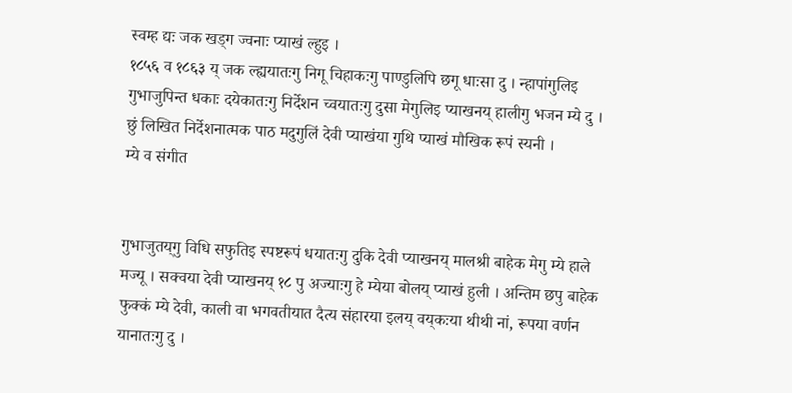स्वम्ह द्यः जक खड्ग ज्वनाः प्याखं ल्हुइ ।
१८५६ व १८६३ य्‌ जक ल्ह्ययातःगु निगू चिहाकःगु पाण्डुलिपि छगू धाःसा दु । न्हापांगुलिइ गुभाजुपिन्त धकाः दयेकातःगु निर्देशन च्वयातःगु दुसा मेगुलिइ प्याखनय्‌ हालीगु भजन म्ये दु । छुं लिखित निर्देशनात्मक पाठ मदुगुलिं देवी प्याखंया गुथि प्याखं मौखिक रूपं स्यनी ।
म्ये व संगीत


गुभाजुतय्‌गु विधि सफुतिइ स्पष्टरूपं धयातःगु दुकि देवी प्याखनय्‌ मालश्री बाहेक मेगु म्ये हाले मज्यू । सक्वया देवी प्याखनय्‌ १८ पु अज्याःगु हे म्येया बोलय्‌ प्याखं हुली । अन्तिम छपु बाहेक फुक्कं म्ये देवी, काली वा भगवतीयात दैत्य संहारया इलय्‌ वय्‌कःया थीथी नां, रूपया वर्णन यानातःगु दु ।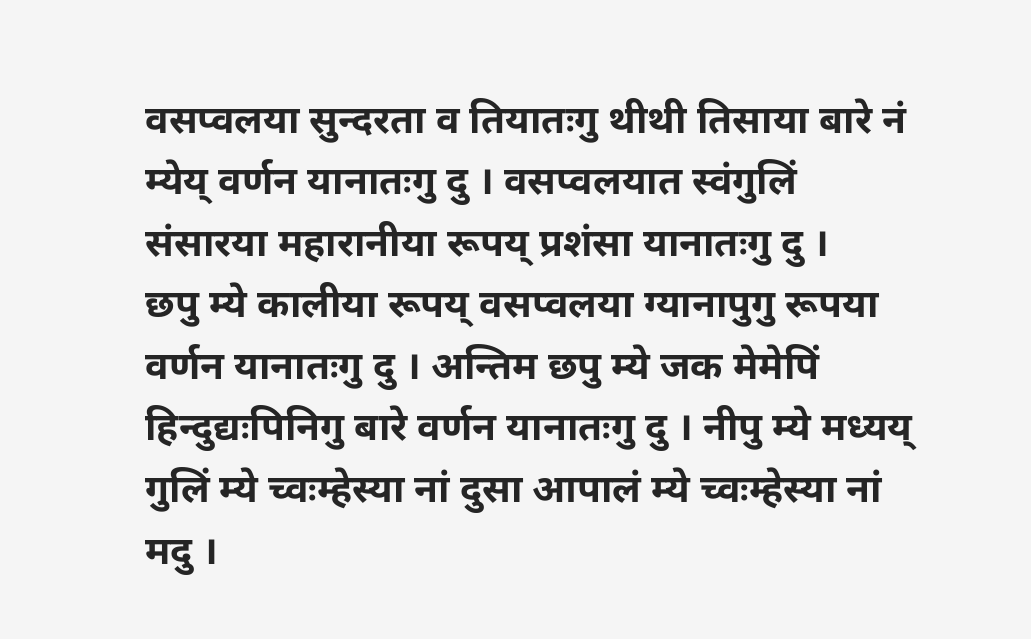वसप्वलया सुन्दरता व तियातःगु थीथी तिसाया बारे नं म्येय्‌ वर्णन यानातःगु दु । वसप्वलयात स्वंगुलिं संसारया महारानीया रूपय्‌ प्रशंसा यानातःगु दु ।
छपु म्ये कालीया रूपय्‌ वसप्वलया ग्यानापुगु रूपया वर्णन यानातःगु दु । अन्तिम छपु म्ये जक मेमेपिं हिन्दुद्यःपिनिगु बारे वर्णन यानातःगु दु । नीपु म्ये मध्यय्‌ गुलिं म्ये च्वःम्हेस्या नां दुसा आपालं म्ये च्वःम्हेस्या नां मदु ।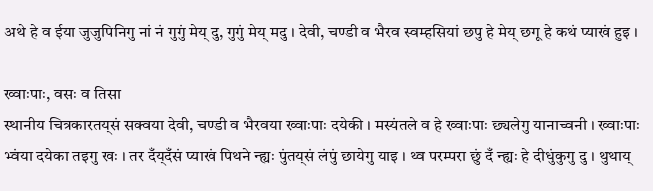अथे हे व ईया जुजुपिनिगु नां नं गुगुं मेय्‌ दु, गुगुं मेय्‌ मदु । देवी, चण्डी व भैरव स्वम्हसियां छपु हे मेय्‌ छगू हे कथं प्याखं हुइ ।

ख्वाःपाः, वसः व तिसा
स्थानीय चित्रकारतय्‌सं सक्वया देवी, चण्डी व भैरवया ख्वाःपाः दयेकी । मस्यंतले व हे ख्वाःपाः छ्यलेगु यानाच्वनी । ख्वाःपाः भ्वंया दयेका तइगु खः । तर दँय्‌दँसं प्याखं पिथने न्ह्यः पुंतय्‌सं लंपुं छायेगु याइ । थ्व परम्परा छुं दँ न्ह्यः हे दीधुंकुगु दु । थुथाय्‌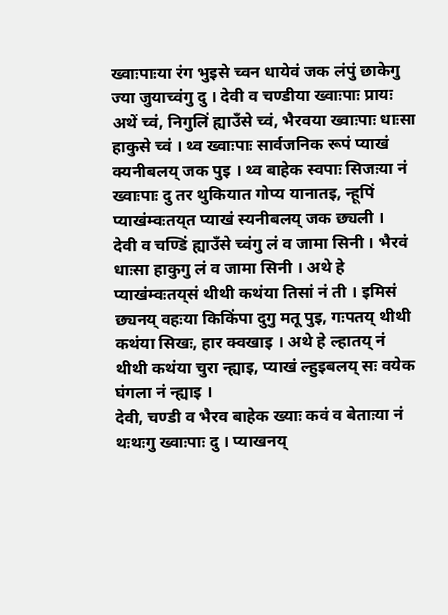ख्वाःपाःया रंग भुइसे च्वन धायेवं जक लंपुं छाकेगु ज्या जुयाच्वंगु दु । देवी व चण्डीया ख्वाःपाः प्रायः अथें च्वं, निगुलिं ह्याउँसे च्वं, भैरवया ख्वाःपाः धाःसा हाकुसे च्वं । थ्व ख्वाःपाः सार्वजनिक रूपं प्याखं क्यनीबलय्‌ जक पुइ । थ्व बाहेक स्वपाः सिजःया नं ख्वाःपाः दु तर थुकियात गोप्य यानातइ, न्हूपिं प्याखंम्वःतय्‌त प्याखं स्यनीबलय्‌ जक छ्यली ।
देवी व चण्डिं ह्याउँसे च्वंगु लं व जामा सिनी । भैरवं धाःसा हाकुगु लं व जामा सिनी । अथे हे प्याखंम्वःतय्‌सं थीथी कथंया तिसां नं ती । इमिसं छ्यनय्‌ वहःया किकिंपा दुगु मतू पुइ, गःपतय्‌ थीथी कथंया सिखः, हार क्वखाइ । अथे हे ल्हातय्‌ नं थीथी कथंया चुरा न्ह्याइ, प्याखं ल्हुइबलय्‌ सः वयेक घंगला नं न्ह्याइ ।
देवी, चण्डी व भैरव बाहेक ख्याः कवं व बेताःया नं थःथःगु ख्वाःपाः दु । प्याखनय्‌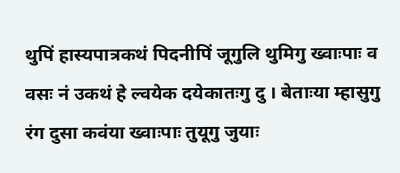थुपिं हास्यपात्रकथं पिदनीपिं जूगुलि थुमिगु ख्वाःपाः व वसः नं उकथं हे ल्वयेक दयेकातःगु दु । बेताःया म्हासुगु रंग दुसा कवंया ख्वाःपाः तुयूगु जुयाः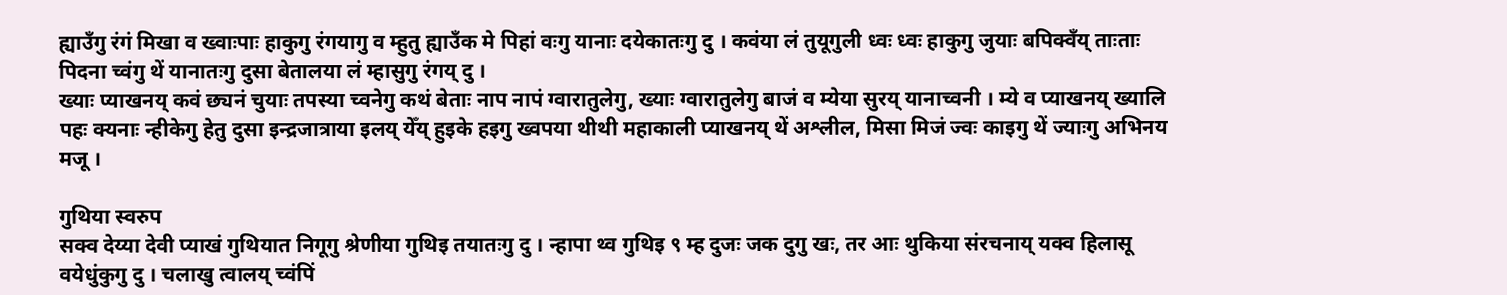ह्याउँगु रंगं मिखा व ख्वाःपाः हाकुगु रंगयागु व म्हुतु ह्याउँक मे पिहां वःगु यानाः दयेकातःगु दु । कवंया लं तुयूगुली ध्वः ध्वः हाकुगु जुयाः बपिक्वँय्‌ ताःताः पिदना च्वंगु थें यानातःगु दुसा बेतालया लं म्हासुगु रंगय्‌ दु ।
ख्याः प्याखनय्‌ कवं छ्यनं चुयाः तपस्या च्वनेगु कथं बेताः नाप नापं ग्वारातुलेगु, ख्याः ग्वारातुलेगु बाजं व म्येया सुरय्‌ यानाच्वनी । म्ये व प्याखनय्‌ ख्यालि पहः क्यनाः न्हीकेगु हेतु दुसा इन्द्रजात्राया इलय्‌ येँय्‌ हुइके हइगु ख्वपया थीथी महाकाली प्याखनय्‌ थें अश्लील, मिसा मिजं ज्वः काइगु थें ज्याःगु अभिनय मजू ।

गुथिया स्वरुप
सक्व देय्या देवी प्याखं गुथियात निगूगु श्रेणीया गुथिइ तयातःगु दु । न्हापा थ्व गुथिइ ९ म्ह दुजः जक दुगु खः, तर आः थुकिया संरचनाय्‌ यक्व हिलासू वयेधुंकुगु दु । चलाखु त्वालय्‌ च्वंपिं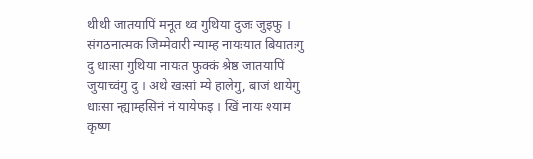थीथी जातयापिं मनूत थ्व गुथिया दुजः जुइफु । संगठनात्मक जिम्मेवारी न्याम्ह नायःयात बियातःगु दु धाःसा गुथिया नायःत फुक्कं श्रेष्ठ जातयापिं जुयाच्वंगु दु । अथे खःसां म्ये हालेगु, बाजं थायेगु धाःसा न्ह्याम्हसिनं नं यायेफइ । खिं नायः श्याम कृष्ण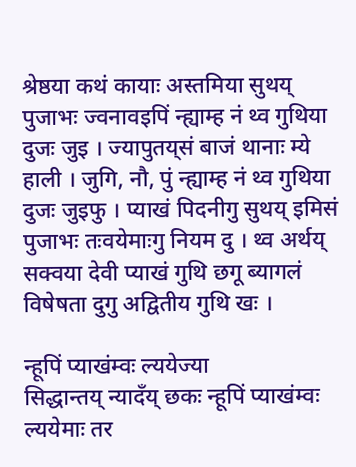श्रेष्ठया कथं कायाः अस्तमिया सुथय्‌ पुजाभः ज्वनावइपिं न्ह्याम्ह नं थ्व गुथिया दुजः जुइ । ज्यापुतय्‌सं बाजं थानाः म्ये हाली । जुगि, नौ, पुं न्ह्याम्ह नं थ्व गुथिया दुजः जुइफु । प्याखं पिदनीगु सुथय्‌ इमिसं पुजाभः तःवयेमाःगु नियम दु । थ्व अर्थय्‌ सक्वया देवी प्याखं गुथि छगू ब्यागलं विषेषता दुगु अद्वितीय गुथि खः ।

न्हूपिं प्याखंम्वः ल्ययेज्या
सिद्धान्तय्‌ न्यादँय्‌ छकः न्हूपिं प्याखंम्वः ल्ययेमाः तर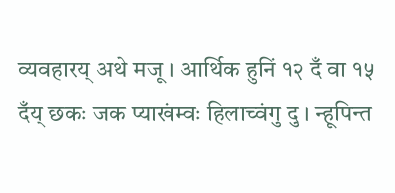व्यवहारय्‌ अथे मजू । आर्थिक हुनिं १२ दँ वा १५ दँय्‌ छकः जक प्याखंम्वः हिलाच्वंगु दु । न्हूपिन्त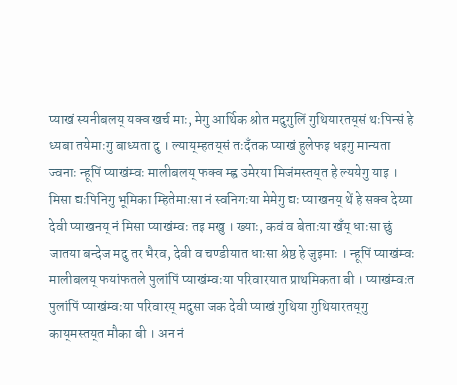प्याखं स्यनीबलय्‌ यक्व खर्च माः, मेगु आर्थिक श्रोत मदुगुलिं गुथियारतय्‌सं थःपिन्सं हे ध्यबा तयेमाःगु बाध्यता दु । ल्याय्‌म्हतय्‌सं तःदँतक प्याखं हुलेफइ धइगु मान्यता ज्वनाः न्हूपिं प्याखंम्वः मालीबलय्‌ फक्व म्ह्व उमेरया मिजंमस्तय्‌त हे ल्ययेगु याइ ।
मिसा द्यःपिनिगु भूमिका म्हितेमाःसा नं स्वनिगःया मेमेगु द्यः प्याखनय्‌ थें हे सक्व देय्या देवी प्याखनय्‌ नं मिसा प्याखंम्वः तइ मखु । ख्याः, कवं व बेताःया खँय्‌ धाःसा छुं जातया बन्देज मदु तर भैरव, देवी व चण्डीयात धाःसा श्रेष्ठ हे जुइमाः । न्हूपिं प्याखंम्वः मालीबलय्‌ फयांफतले पुलांपिं प्याखंम्वःया परिवारयात प्राथमिकता बी । प्याखंम्वःत पुलांपिं प्याखंम्वःया परिवारय्‌ मदुसा जक देवी प्याखं गुथिया गुथियारतय्‌गु काय्‌मस्तय्‌त मौका बी । अन नं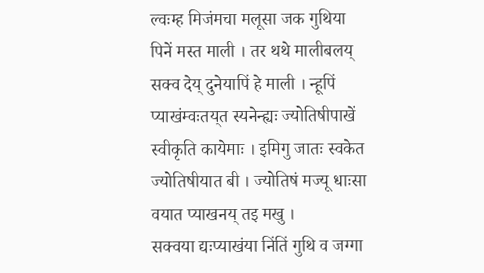ल्वःम्ह मिजंमचा मलूसा जक गुथिया पिनें मस्त माली । तर थथे मालीबलय्‌ सक्व देय्‌ दुनेयापिं हे माली । न्हूपिं प्याखंम्वःतय्‌त स्यनेन्ह्यः ज्योतिषीपाखें स्वीकृति कायेमाः । इमिगु जातः स्वकेत ज्योतिषीयात बी । ज्योतिषं मज्यू धाःसा वयात प्याखनय्‌ तइ मखु ।
सक्वया द्यःप्याखंया निंतिं गुथि व जग्गा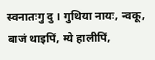स्वनातःगु दु । गुथिया नायः, न्वकू, बाजं थाइपिं, म्ये हालीपिं,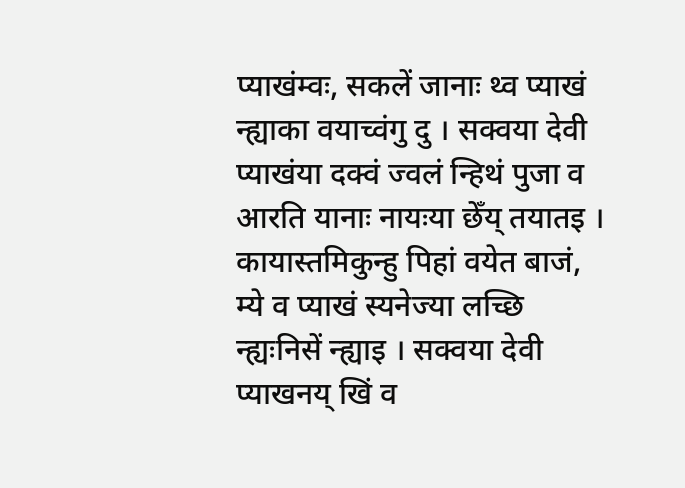प्याखंम्वः, सकलें जानाः थ्व प्याखं न्ह्याका वयाच्वंगु दु । सक्वया देवी प्याखंया दक्वं ज्वलं न्हिथं पुजा व आरति यानाः नायःया छेँय्‌ तयातइ । कायास्तमिकुन्हु पिहां वयेत बाजं, म्ये व प्याखं स्यनेज्या लच्छि न्ह्यःनिसें न्ह्याइ । सक्वया देवी प्याखनय्‌ खिं व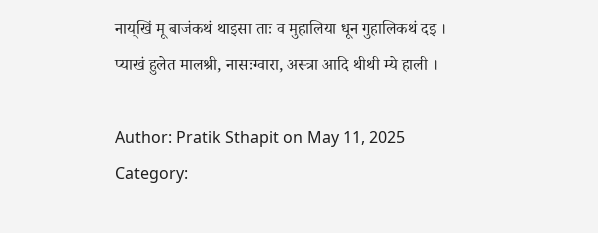नाय्‌खिं मू बाजंकथं थाइसा ताः व मुहालिया धून गुहालिकथं दइ । प्याखं हुलेत मालश्री, नासःग्वारा, अस्त्रा आदि थीथी म्ये हाली ।

Author: Pratik Sthapit on May 11, 2025
Category: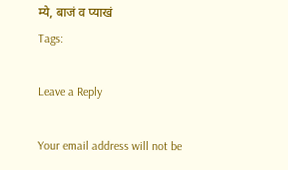म्ये, बाजं व प्याखं
Tags:

Leave a Reply

Your email address will not be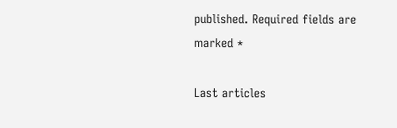published. Required fields are marked *

Last articles